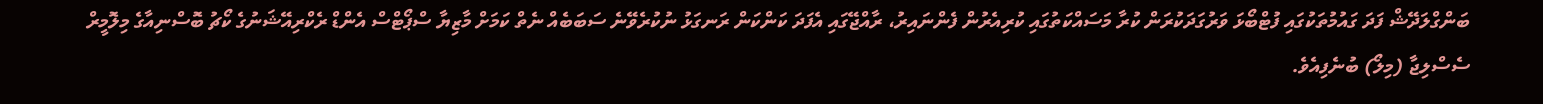ބަންގްލަދޭޝް ފަދަ ގައުމުތަކުގައި ފުޓްބޯޅަ ވަރުގަދަކުރަން ކުރާ މަސައްކަތުގައި ކުރިއެރުން ފެންނައިރު، ރާއްޖޭގައި އެފަދަ ކަންކަން ރަނގަޅު ނުކުރެވޭނެ ސަބަބެއް ނެތް ކަމަށް މާޒިޔާ ސްޕޯޓްސް އެންޑް ރެކްރިއޭޝަނުގެ ކޯޗު ބޮސްނިއާގެ މިލޮމީރް ސެސްލިޖާ (މިލޯ) ބުނެފިއެވެ.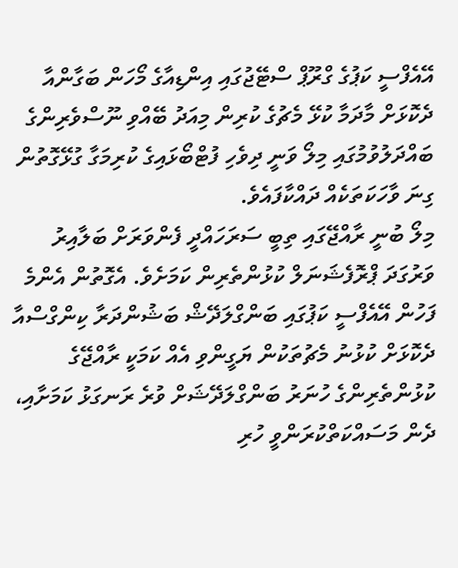އޭއެފްސީ ކަޕުގެ ގްރޫޕް ސްޓޭޖުގައި އިންޑިއާގެ މޯހަން ބަގާންއާ ދެކޮޅަށް މާދަމާ ކުޅޭ މެޗުގެ ކުރިން މިއަދު ބޭއްވި ނޫސްވެރިންގެ ބައްދަލުވުމުގައި މިލޯ ވަނީ ދިވެހި ފުޓްބޯޅައިގެ ކުރިމަގާ ގުޅޭގޮތުން ގިނަ ވާހަކަތަކެއް ދައްކާފައެވެ.
މިލޯ ބުނީ ރާއްޖޭގައި ތިބީ ސަރަހައްދީ ފެންވަރަށް ބަލާއިރު ވަރުގަދަ ޕްރޮފެޝަނަލް ކުޅުންތެރިން ކަމަށެވެ. އެގޮތުން އެންމެ ފަހުން އޭއެފްސީ ކަޕުގައި ބަންގްލަދޭޝް ބަޝުންދަރާ ކިންގްސްއާ ދެކޮޅަށް ކުޅުނު މެޗުތަކުން ޔަގީންވި އެއް ކަމަކީ ރާއްޖޭގެ ކުޅުންތެރިންގެ ހުނަރު ބަންގްލަދޭޝަށް ވުރެ ރަނގަޅު ކަމަށާއި، ދެން މަސައްކަތްކުރަންވީ ހުރި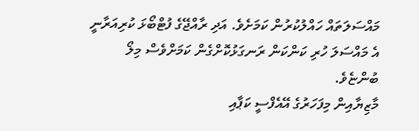މައްސަލަތައް ހައްލުކުރުން ކަމަށެވެ. އަދި ރާއްޖޭގެ ފުޓްބޯޅަ ކުރިއަރާނީ އެ މައްސަލަ ހުރި ކަންކަން ރަނގަޅުކޮށްގެން ކަމަށްވެސް މިލޯ ބުންޏެވެ.
މާޒިޔާއިން މިފަހަރުގެ އޭއެފްސީ ކަޕާއި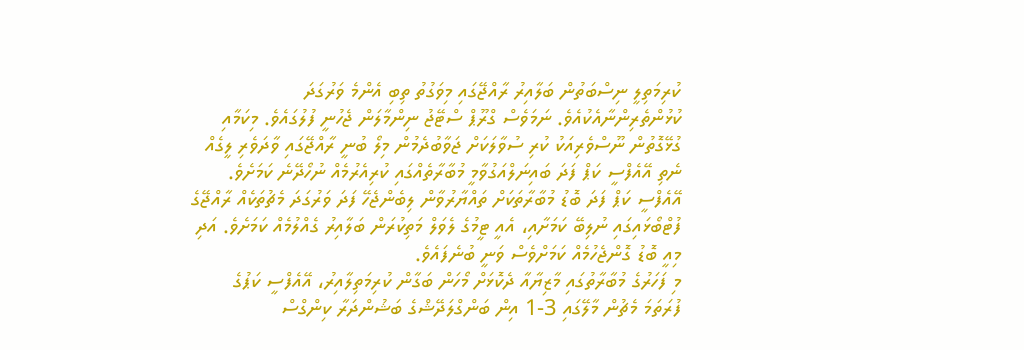ކުރިމަތިލީ ނިސްބަތުން ބަލާއިރު ރާއްޖޭގައި މިވަގުތު ތިބި އެންމެ ވަރުގަދަ ކުޅުންތެރިންނާއެކުއެވެ. ނަމަވެސް ގްރޫޕް ސްޓޭޖު ނިންމާލަން ޖެހުނީ ފުލުގައެވެ. މިކަމާއި ގުޅޭގޮތުން ނޫސްވެރިއަކު ކުރި ސުވާލަކަށް ޖަވާބުދެމުން މިލޯ ބުނީ ރާއްޖޭގައި ވާދަވެރި ލީގެއް ނެތި އޭއެފްސީ ކަޕް ފަދަ ބައިނަލްއަގުވާމީ މުބާރާތެއްގައި ކުރިއެރުމެއް ނުހޯދޭނެ ކަމަށެވެ.
އޭއެފްސީ ކަޕް ފަދަ ބޮޑު މުބާރާތަކަށް ތައްޔާރުވާން ލިބެންޖެހޭ ފަދަ ވަރުގަދަ މެޗުތަކެއް ރާއްޖޭގެ ފުޓްބޯޅައިގައި ނުލިބޭ ކަމަށާއި، އެއީ ޓީމުގެ ލެވަލް މަތިކުރަން ބަލާއިރު ގެއްލުމެއް ކަމަށެވެ. އަދި މިއީ ބޮޑު ގޮންޖެހުމެއް ކަމަށްވެސް ވަނީ ބުނެފައެވެ.
މި ފަހަރުގެ މުބާރާތުގައި މާޒިޔާއާ ދެކޮޅަށް މޯހަން ބަގާން ކުރިމަތިލާއިރު، އޭއެފްސީ ކަޕުގެ ފުރަތަމަ މެޗުން މާލޭގައި 3-1 އިން ބަންގްލަދޭޝްގެ ބަޝުންދަރާ ކިންގްސް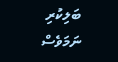ބަލިކުރި ނަމަވެސް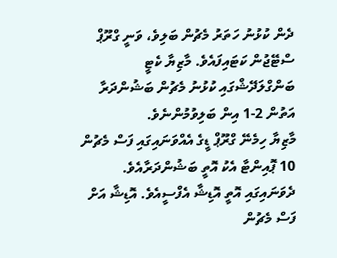ދެން ކުޅުނު ހަތަރު މެޗުން ބަލިވެ، ވަނީ ގްރޫޕް ސްޓޭޖުން ކަޓައިފައެވެ. މާޒިޔާ ކެޓީ ބަންގްލަދޭޝްގައި ކުޅުނު މެޗުން ބަޝުންދަރާ އަތުން 2-1 އިން ބަލިވުމުންނެވެ.
މާޒިޔާ ހިމެނޭ ގްރޫޕް ޑީގެ އެއްވަނައިގައި ފަސް މެޗުން 10 ޕޮއިންޓާ އެކު އޮތީ ބަޝުންދަރާއެވެ. ދެވަނައިގައި އޮތީ އޮޑިޝާ އެފްސީއެވެ. އޮޑިޝާ އަށް ފަސް މެޗުން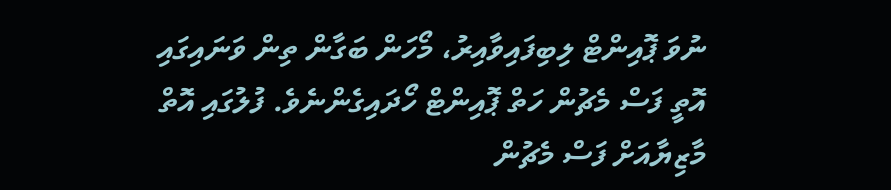ނުވަ ޕޮއިންޓް ލިބިފައިވާއިރު، މޯހަން ބަގާން ތިން ވަނައިގައި އޮތީ ފަސް މެޗުން ހަތް ޕޮއިންޓް ހޯދައިގެންނެވެ. ފުލުގައި އޮތް މާޒިޔާއަށް ފަސް މެޗުން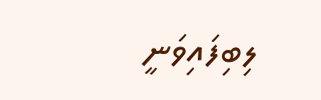ލިބިފައިވަނީ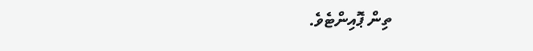ތިން ޕޮއިންޓެވެ.